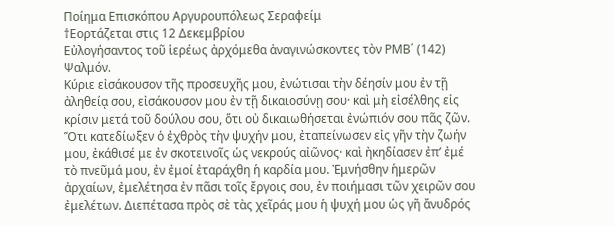Ποίημα Επισκόπου Αργυρουπόλεως Σεραφείμ
†Εορτάζεται στις 12 Δεκεμβρίου
Εὐλογήσαντος τοῦ ἱερέως ἀρχόμεθα ἀναγινώσκοντες τὸν ΡΜΒ΄ (142) Ψαλμόν.
Κύριε εἰσάκουσον τῆς προσευχῆς μου, ἐνώτισαι τὴν δέησίν μου ἐν τῇ ἀληθείᾳ σου, εἰσάκουσον μου ἐν τῇ δικαιοσύνῃ σου· καὶ μὴ εἰσέλθης εἰς κρίσιν μετά τοῦ δούλου σου, ὅτι οὐ δικαιωθήσεται ἐνώπιόν σου πᾶς ζῶν. Ὅτι κατεδίωξεν ὁ ἐχθρὸς τὴν ψυχήν μου, ἐταπείνωσεν εἰς γῆν τὴν ζωήν μου, ἐκάθισέ με ἐν σκοτεινοῖς ὡς νεκρούς αἰῶνος· καὶ ἠκηδίασεν ἐπ’ ἐμέ τὸ πνεῦμά μου, ἐν ἐμοί ἐταράχθη ἡ καρδία μου. Ἐμνήσθην ἡμερῶν ἀρχαίων, ἐμελέτησα ἐν πᾶσι τοῖς ἔργοις σου, ἐν ποιήμασι τῶν χειρῶν σου ἐμελέτων. Διεπέτασα πρὸς σὲ τὰς χεῖράς μου ἡ ψυχή μου ὡς γῆ ἄνυδρός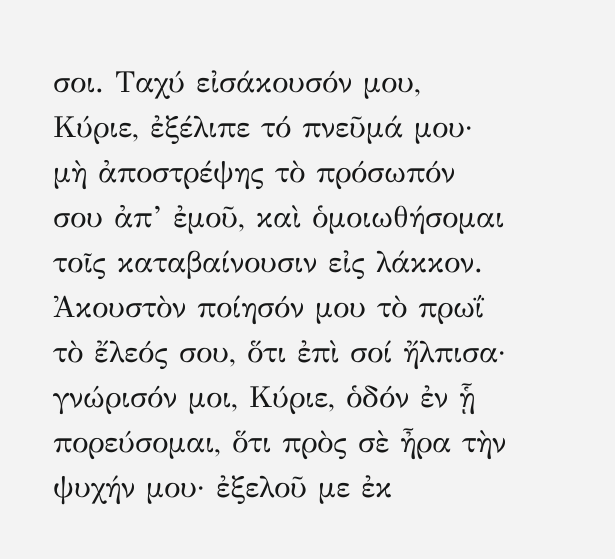σοι. Ταχύ εἰσάκουσόν μου, Κύριε, ἐξέλιπε τό πνεῦμά μου· μὴ ἀποστρέψης τὸ πρόσωπόν σου ἀπ’ ἐμοῦ, καὶ ὁμοιωθήσομαι τοῖς καταβαίνουσιν εἰς λάκκον. Ἀκουστὸν ποίησόν μου τὸ πρωΐ τὸ ἔλεός σου, ὅτι ἐπὶ σοί ἤλπισα· γνώρισόν μοι, Κύριε, ὁδόν ἐν ᾗ πορεύσομαι, ὅτι πρὸς σὲ ἦρα τὴν ψυχήν μου· ἐξελοῦ με ἐκ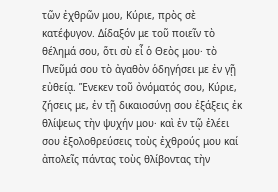τῶν ἐχθρῶν μου, Κύριε, πρὸς σὲ κατέφυγον. Δίδαξόν με τοῦ ποιεῖν τὸ θέλημά σου, ὅτι σὺ εἶ ὁ Θεὸς μου· τὸ Πνεῦμά σου τὸ ἀγαθὸν ὁδηγήσει με ἐν γῇ εὐθείᾳ. Ἕνεκεν τοῦ ὀνόματός σου, Κύριε, ζήσεις με, ἐν τῇ δικαιοσύνῃ σου ἐξάξεις ἐκ θλίψεως τὴν ψυχήν μου· καὶ ἐν τῷ ἐλέει σου ἐξολοθρεύσεις τοὺς ἐχθρούς μου καί ἀπολεῖς πάντας τοὺς θλίβοντας τὴν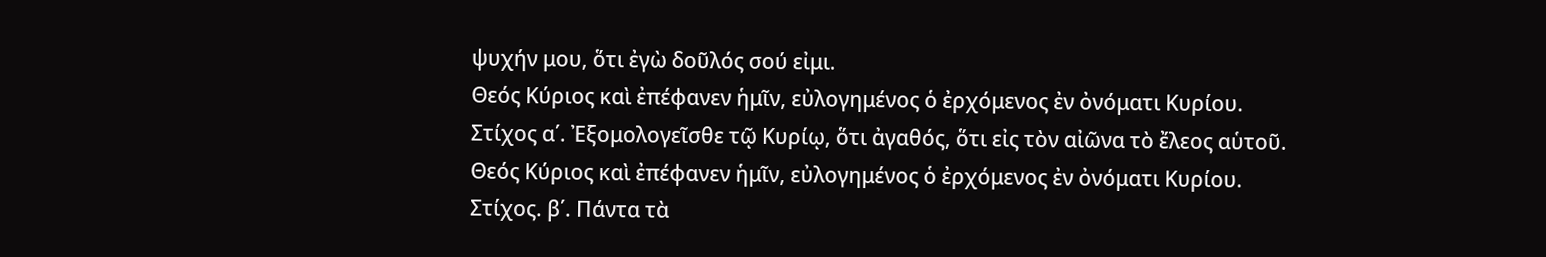ψυχήν μου, ὅτι ἐγὼ δοῦλός σού εἰμι.
Θεός Κύριος καὶ ἐπέφανεν ἡμῖν, εὐλογημένος ὁ ἐρχόμενος ἐν ὀνόματι Κυρίου.
Στίχος α΄. Ἐξομολογεῖσθε τῷ Κυρίῳ, ὅτι ἀγαθός, ὅτι εἰς τὸν αἰῶνα τὸ ἔλεος αὑτοῦ.
Θεός Κύριος καὶ ἐπέφανεν ἡμῖν, εὐλογημένος ὁ ἐρχόμενος ἐν ὀνόματι Κυρίου.
Στίχος. β΄. Πάντα τὰ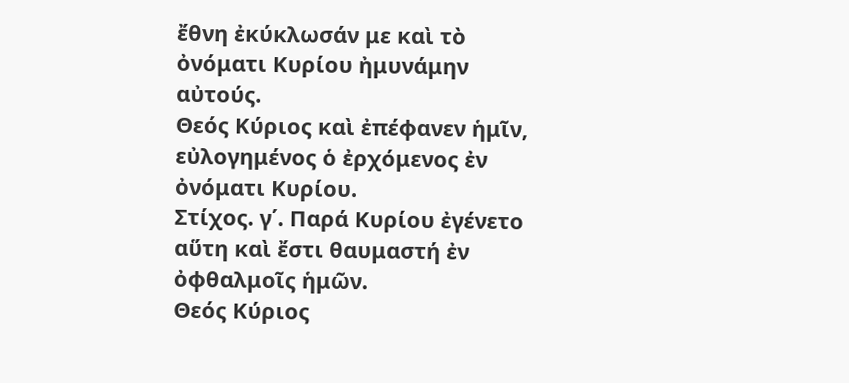ἔθνη ἐκύκλωσάν με καὶ τὸ ὀνόματι Κυρίου ἠμυνάμην αὐτούς.
Θεός Κύριος καὶ ἐπέφανεν ἡμῖν, εὐλογημένος ὁ ἐρχόμενος ἐν ὀνόματι Κυρίου.
Στίχος. γ΄. Παρά Κυρίου ἐγένετο αὕτη καὶ ἔστι θαυμαστή ἐν ὀφθαλμοῖς ἡμῶν.
Θεός Κύριος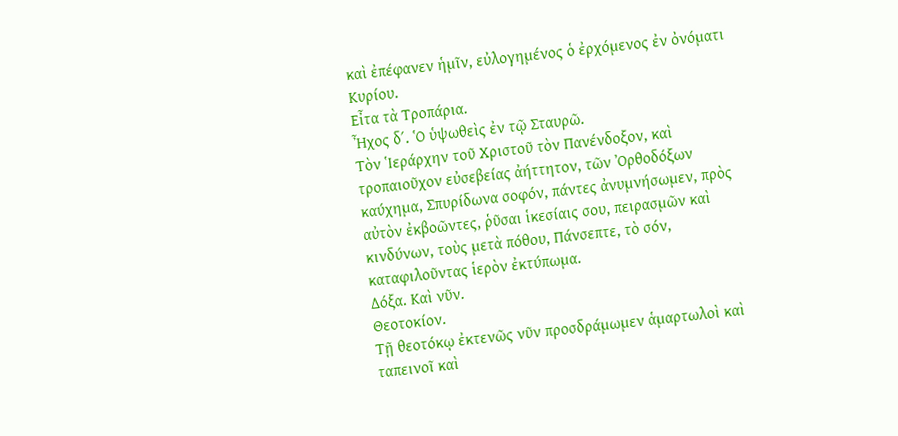καὶ ἐπέφανεν ἡμῖν, εὐλογημένος ὁ ἐρχόμενος ἐν ὀνόματι Κυρίου.
Εἶτα τὰ Τροπάρια.
Ἦχος δ΄. Ὁ ὑψωθεὶς ἐν τῷ Σταυρῶ.
Τὸν Ἱεράρχην τοῦ Χριστοῦ τὸν Πανένδοξον, καὶ τροπαιοῦχον εὐσεβείας ἀήττητον, τῶν Ὀρθοδόξων καύχημα, Σπυρίδωνα σοφόν, πάντες ἀνυμνήσωμεν, πρὸς αὐτὸν ἐκβοῶντες, ῥῦσαι ἱκεσίαις σου, πειρασμῶν καὶ κινδύνων, τοὺς μετὰ πόθου, Πάνσεπτε, τὸ σόν, καταφιλοῦντας ἱερὸν ἐκτύπωμα.
Δόξα. Καὶ νῦν.
Θεοτοκίον.
Τῇ θεοτόκῳ ἐκτενῶς νῦν προσδράμωμεν ἁμαρτωλοὶ καὶ ταπεινοῖ καὶ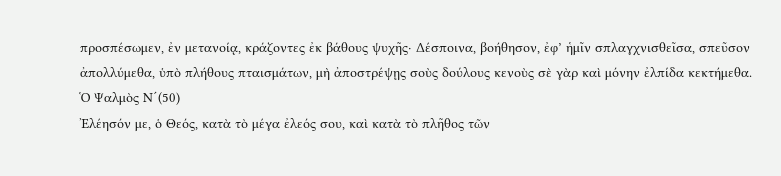προσπέσωμεν, ἐν μετανοίᾳ, κράζοντες ἐκ βάθους ψυχῆς· Δέσποινα, βοήθησον, ἐφ’ ἡμῖν σπλαγχνισθεῖσα, σπεῦσον ἀπολλύμεθα, ὑπὸ πλήθους πταισμάτων, μὴ ἀποστρέψῃς σοὺς δούλους κενοὺς σὲ γὰρ καὶ μόνην ἐλπίδα κεκτήμεθα.
Ὁ Ψαλμὸς Ν´(50)
Ἐλέησόν με, ὁ Θεός, κατὰ τὸ μέγα ἐλεός σου, καὶ κατὰ τὸ πλῆθος τῶν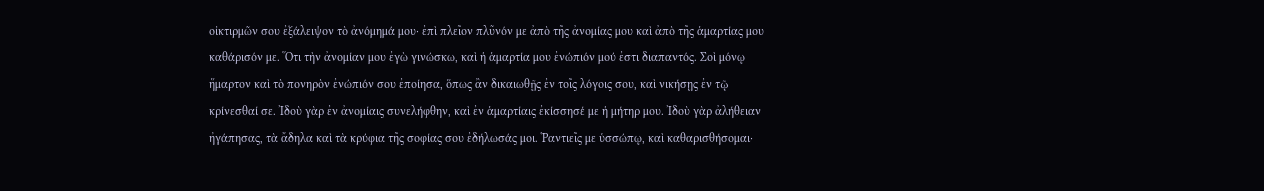οἰκτιρμῶν σου ἐξάλειψον τὸ ἀνόμημά μου· ἐπὶ πλεῖον πλῦνόν με ἀπὸ τῆς ἀνομίας μου καὶ ἀπὸ τῆς ἁμαρτίας μου καθάρισόν με. Ὅτι τὴν ἀνομίαν μου ἐγὼ γινώσκω, καὶ ἡ ἁμαρτία μου ἐνώπιόν μού ἐστι διαπαντός. Σοὶ μόνῳ ἥμαρτον καὶ τὸ πονηρὸν ἐνώπιόν σου ἐποίησα, ὅπως ἂν δικαιωθῇς ἐν τοῖς λόγοις σου, καὶ νικήσῃς ἐν τῷ κρίνεσθαί σε. Ἰδοὺ γὰρ ἐν ἀνομίαις συνελήφθην, καὶ ἐν ἁμαρτίαις ἐκίσσησέ με ἡ μήτηρ μου. Ἰδοὺ γὰρ ἀλήθειαν ἠγάπησας, τὰ ἄδηλα καὶ τὰ κρύφια τῆς σοφίας σου ἐδήλωσάς μοι. Ῥαντιεῖς με ὑσσώπῳ, καὶ καθαρισθήσομαι·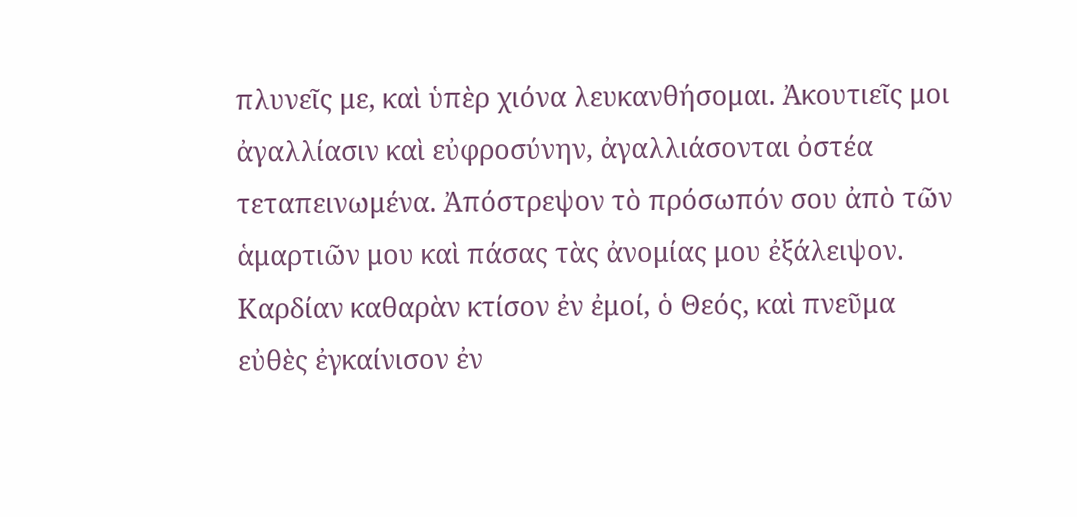πλυνεῖς με, καὶ ὑπὲρ χιόνα λευκανθήσομαι. Ἀκουτιεῖς μοι ἀγαλλίασιν καὶ εὐφροσύνην, ἀγαλλιάσονται ὀστέα τεταπεινωμένα. Ἀπόστρεψον τὸ πρόσωπόν σου ἀπὸ τῶν ἁμαρτιῶν μου καὶ πάσας τὰς ἀνομίας μου ἐξάλειψον. Καρδίαν καθαρὰν κτίσον ἐν ἐμοί, ὁ Θεός, καὶ πνεῦμα εὐθὲς ἐγκαίνισον ἐν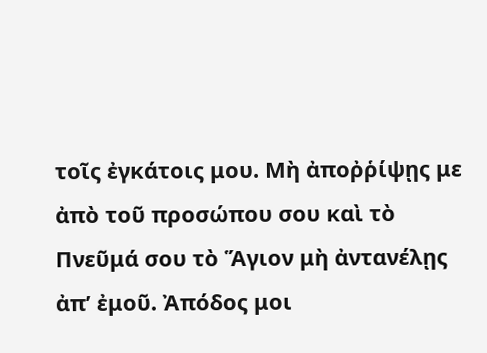τοῖς ἐγκάτοις μου. Μὴ ἀποῤῥίψῃς με ἀπὸ τοῦ προσώπου σου καὶ τὸ Πνεῦμά σου τὸ Ἅγιον μὴ ἀντανέλῃς ἀπ’ ἐμοῦ. Ἀπόδος μοι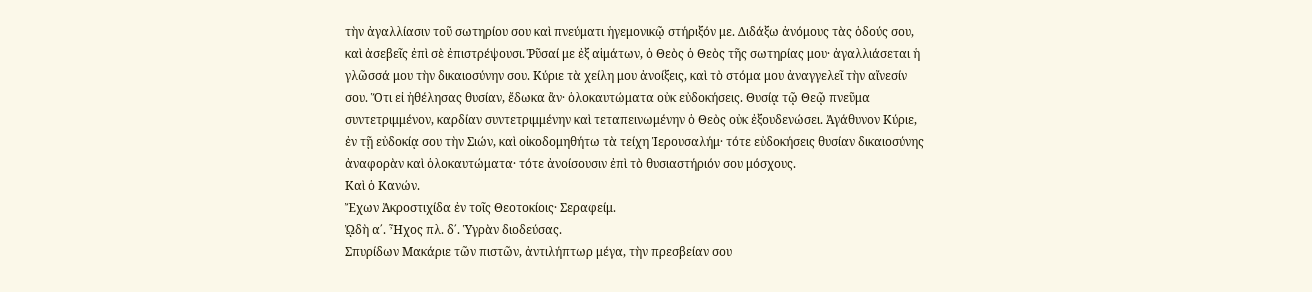τὴν ἀγαλλίασιν τοῦ σωτηρίου σου καὶ πνεύματι ἡγεμονικῷ στήριξόν με. Διδάξω ἀνόμους τὰς ὁδούς σου, καὶ ἀσεβεῖς ἐπὶ σὲ ἐπιστρέψουσι. Ῥῦσαί με ἐξ αἱμάτων, ὁ Θεὸς ὁ Θεὸς τῆς σωτηρίας μου· ἀγαλλιάσεται ἡ γλῶσσά μου τὴν δικαιοσύνην σου. Κύριε τὰ χείλη μου ἀνοίξεις, καὶ τὸ στόμα μου ἀναγγελεῖ τὴν αἴνεσίν σου. Ὅτι εἰ ἠθέλησας θυσίαν, ἔδωκα ἂν· ὁλοκαυτώματα οὐκ εὐδοκήσεις. Θυσίᾳ τῷ Θεῷ πνεῦμα συντετριμμένον, καρδίαν συντετριμμένην καὶ τεταπεινωμένην ὁ Θεὸς οὐκ ἐξουδενώσει. Ἀγάθυνον Κύριε, ἐν τῇ εὐδοκίᾳ σου τὴν Σιών, καὶ οἰκοδομηθήτω τὰ τείχη Ἱερουσαλήμ· τότε εὐδοκήσεις θυσίαν δικαιοσύνης ἀναφορὰν καὶ ὁλοκαυτώματα· τότε ἀνοίσουσιν ἐπὶ τὸ θυσιαστήριόν σου μόσχους.
Καὶ ὁ Κανών.
Ἔχων Ἀκροστιχίδα ἐν τοῖς Θεοτοκίοις· Σεραφείμ.
ᾨδὴ α΄. Ἦχος πλ. δ΄. Ὑγρὰν διοδεύσας.
Σπυρίδων Μακάριε τῶν πιστῶν, ἀντιλήπτωρ μέγα, τὴν πρεσβείαν σου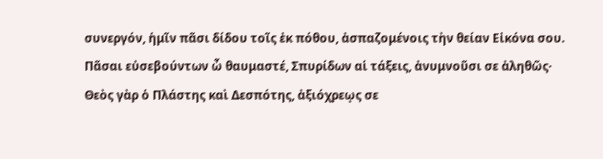συνεργόν, ἡμῖν πᾶσι δίδου τοῖς ἐκ πόθου, ἀσπαζομένοις τὴν θείαν Εἰκόνα σου.
Πᾶσαι εὐσεβούντων ὦ θαυμαστέ, Σπυρίδων αἱ τάξεις, ἀνυμνοῦσι σε ἀληθῶς· Θεὸς γὰρ ὁ Πλάστης καὶ Δεσπότης, ἀξιόχρεῳς σε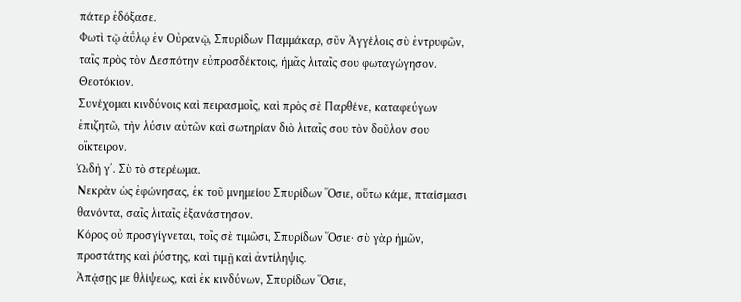πάτερ ἐδόξασε.
Φωτὶ τῷ ἀΰλῳ ἐν Οὐρανῷ, Σπυρίδων Παμμάκαρ, σῦν Ἀγγέλοις σὺ ἐντρυφῶν, ταῖς πρὸς τὸν Δεσπότην εὐπροσδέκτοις, ἡμᾶς λιταῖς σου φωταγώγησον.
Θεοτόκιον.
Συνέχομαι κινδύνοις καὶ πειρασμοῖς, καὶ πρὸς σὲ Παρθένε, καταφεύγων ἐπιζητῶ, τὴν λύσιν αὐτῶν καὶ σωτηρίαν διὸ λιταῖς σου τὸν δοῦλον σου οἴκτειρον.
ᾨδὴ γ΄. Σὺ τὸ στερέωμα.
Νεκρὰν ὡς ἐφώνησας, ἐκ τοῦ μνημείου Σπυρίδων Ὅσιε, οὕτω κάμε, πταίσμασι θανόντα, σαῖς λιταῖς ἐξανάστησον.
Κόρος οὐ προσγίγνεται, τοῖς σὲ τιμῶσι, Σπυρίδων Ὅσιε· σὺ γὰρ ἡμῶν, προστάτης καὶ ῥύστης, καὶ τιμῇ καὶ ἀντίληψις.
Ἀπᾴσῃς με θλίψεως, καὶ ἐκ κινδύνων, Σπυρίδων Ὅσιε,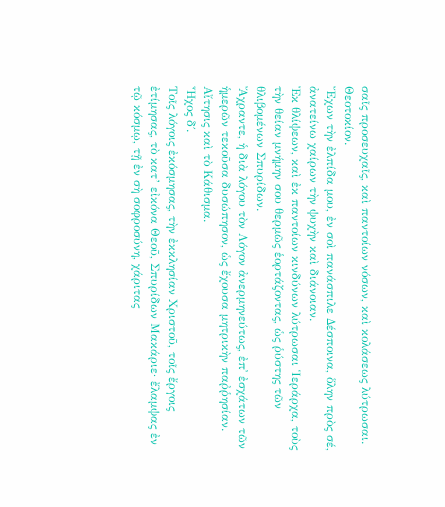σαῖς προσευχαῖς, καὶ παντοίων νόσων, καὶ κολάσεως λύτρωσαι.
Θεοτοκίον.
Ἔχων τὴν ἐλπίδα μου, ἐν σοὶ πανάσπιλε Δέσποινα, ὅλην πρὸς σέ, ἀνατείνω χαίρων τὴν ψυχὴν καὶ διάνοιαν.
Ἐκ θλίψεων, καὶ ἐκ παντοίων κινδύνων λύτρωσαι Ἱεράρχα, τοὺς τὴν θείαν μνήμην σου θερμῶς ἑορτάζοντας, ὡς ῥύστης τῶν θλιβομένων Σπυρίδων.
Ἄχραντε, ἡ διὰ λόγου τὸν Λόγον ἀνερμηνεύτως, ἐπ᾿ ἐσχάτων τῶν ἡμερῶν τεκοῦσα δυσώπησον, ὡς ἔχουσα μητρικὴν παῤῥησίαν.
Αἴτησις καὶ τὸ Κάθισμα.
Ἦχος δ΄.
Τοῖς λόγοις ἐκόσμησας, τὴν ἐκκλησίαν Χριστοῦ, τοῖς ἔργοις ἐτίμησας, τὸ κατ’ εἰκόνα Θεοῦ, Σπυρίδων Μακάριε· ἔλαμψας ἐν τῷ κόσμῳ, τῇ ἐν σὴ σοφροσύνη, χάριτας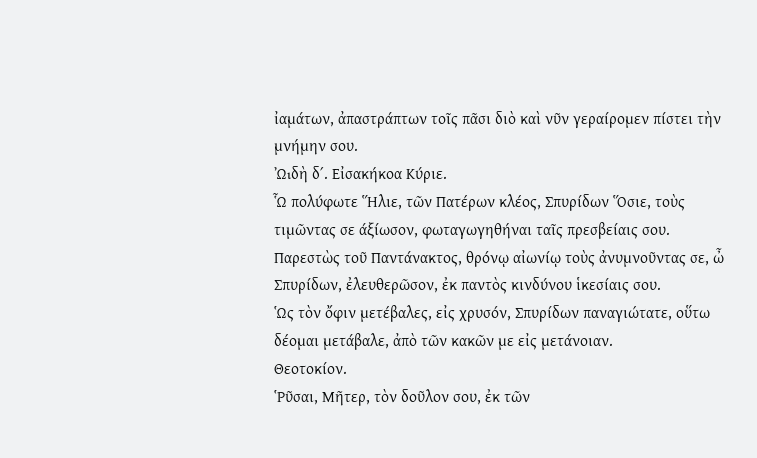ἰαμάτων, ἀπαστράπτων τοῖς πᾶσι διὸ καὶ νῦν γεραίρομεν πίστει τὴν μνήμην σου.
ᾨδὴ δ΄. Εἰσακήκοα Κύριε.
Ὧ πολύφωτε Ἥλιε, τῶν Πατέρων κλέος, Σπυρίδων Ὅσιε, τοὺς τιμῶντας σε άξίωσον, φωταγωγηθήναι ταῖς πρεσβείαις σου.
Παρεστὼς τοῦ Παντάνακτος, θρόνῳ αἰωνίῳ τοὺς ἀνυμνοῦντας σε, ὦ Σπυρίδων, ἐλευθερῶσον, ἐκ παντὸς κινδύνου ἱκεσίαις σου.
Ὡς τὸν ὄφιν μετέβαλες, εἰς χρυσόν, Σπυρίδων παναγιώτατε, οὕτω δέομαι μετάβαλε, ἀπὸ τῶν κακῶν με εἰς μετάνοιαν.
Θεοτοκίον.
Ῥῦσαι, Μῆτερ, τὸν δοῦλον σου, ἐκ τῶν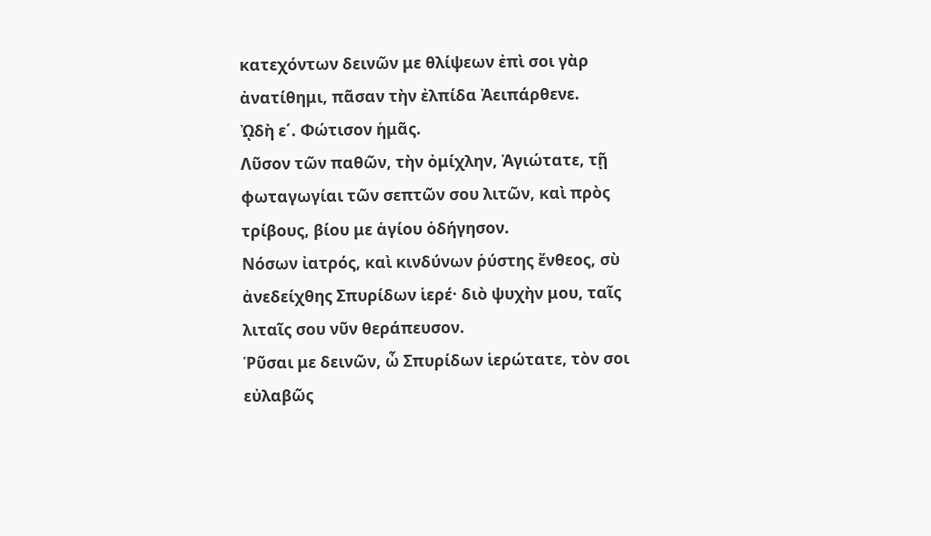κατεχόντων δεινῶν με θλίψεων ἐπὶ σοι γὰρ ἀνατίθημι, πᾶσαν τὴν ἐλπίδα Ἀειπάρθενε.
ᾨδὴ ε΄. Φώτισον ἡμᾶς.
Λῦσον τῶν παθῶν, τὴν ὀμίχλην, Ἁγιώτατε, τῇ φωταγωγίαι τῶν σεπτῶν σου λιτῶν, καὶ πρὸς τρίβους, βίου με ἁγίου ὁδήγησον.
Νόσων ἰατρός, καὶ κινδύνων ῥύστης ἔνθεος, σὺ ἀνεδείχθης Σπυρίδων ἱερέ· διὸ ψυχὴν μου, ταῖς λιταῖς σου νῦν θεράπευσον.
Ῥῦσαι με δεινῶν, ὦ Σπυρίδων ἱερώτατε, τὸν σοι εὐλαβῶς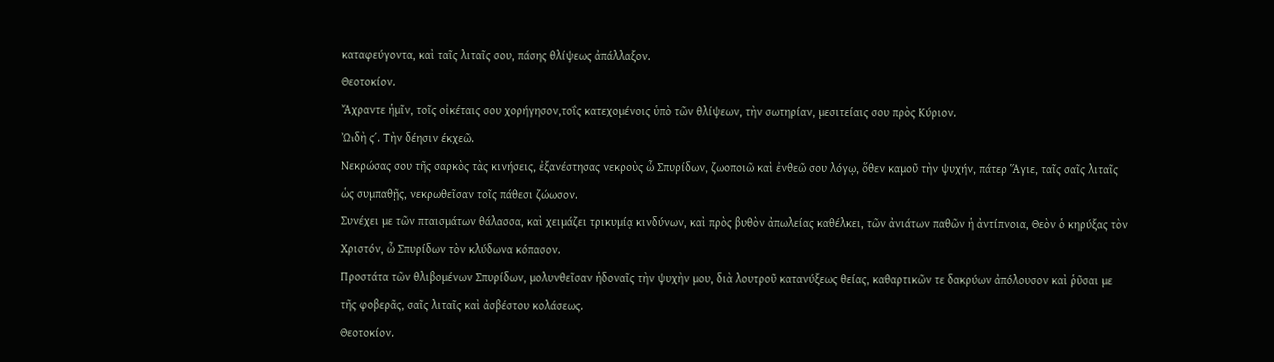καταφεύγοντα, καὶ ταῖς λιταῖς σου, πάσης θλίψεως ἀπάλλαξον.
Θεοτοκίον.
Ἄχραντε ἡμῖν, τοῖς οἰκέταις σου χορήγησον,τοΐς κατεχομένοις ὑπὸ τῶν θλίψεων, τὴν σωτηρίαν, μεσιτείαις σου πρὸς Κύριον.
ᾨδὴ ς΄. Τὴν δέησιν έκχεῶ.
Νεκρώσας σου τῆς σαρκὸς τὰς κινήσεις, ἐξανέστησας νεκροὺς ὦ Σπυρίδων, ζωοποιῶ καὶ ἐνθεῶ σου λόγῳ, ὅθεν καμοῦ τὴν ψυχήν, πάτερ Ἅγιε, ταῖς σαῖς λιταῖς ὡς συμπαθῇς, νεκρωθεῖσαν τοῖς πάθεσι ζώωσον.
Συνέχει με τῶν πταισμάτων θάλασσα, καὶ χειμάζει τρικυμίᾳ κινδύνων, καὶ πρὸς βυθὸν ἀπωλείας καθέλκει, τῶν ἀνιάτων παθῶν ἡ ἀντίπνοια, Θεὸν ὁ κηρύξας τὸν Χριστόν, ὦ Σπυρίδων τὸν κλύδωνα κόπασον.
Προστάτα τῶν θλιβομένων Σπυρίδων, μολυνθεῖσαν ἡδοναῖς τὴν ψυχὴν μου, διὰ λουτροῦ κατανύξεως θείας, καθαρτικῶν τε δακρύων ἀπόλουσον καὶ ῥῦσαι με τῆς φοβερᾶς, σαῖς λιταῖς καὶ ἀσβέστου κολάσεως.
Θεοτοκίον.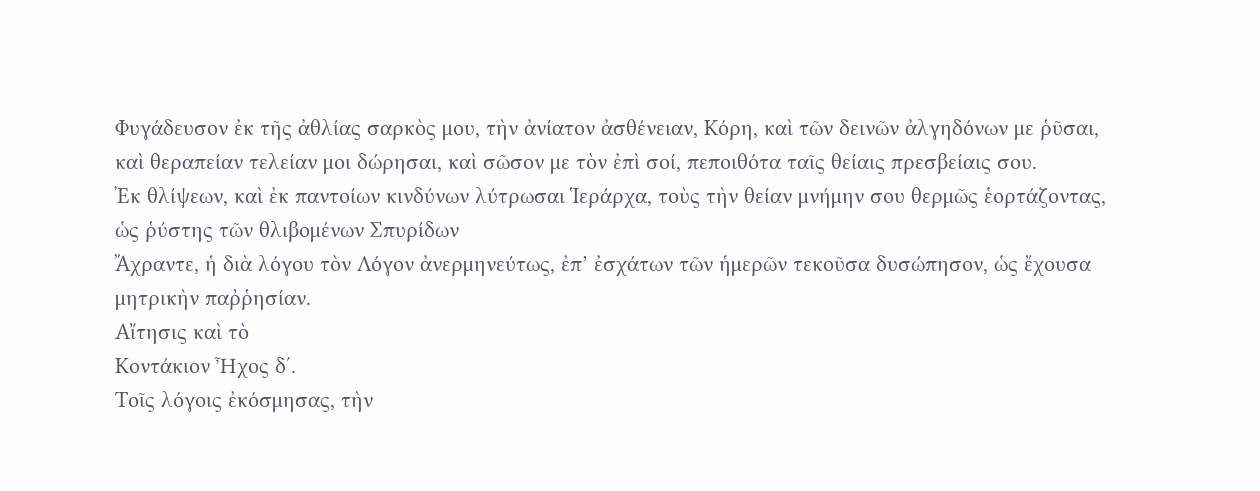Φυγάδευσον ἐκ τῆς ἀθλίας σαρκὸς μου, τὴν ἀνίατον ἀσθένειαν, Κόρη, καὶ τῶν δεινῶν ἀλγηδόνων με ῥῦσαι, καὶ θεραπείαν τελείαν μοι δώρησαι, καὶ σῶσον με τὸν ἐπὶ σοί, πεποιθότα ταῖς θείαις πρεσβείαις σου.
Ἐκ θλίψεων, καὶ ἐκ παντοίων κινδύνων λύτρωσαι Ἱεράρχα, τοὺς τὴν θείαν μνήμην σου θερμῶς ἑορτάζοντας, ὡς ῥύστης τῶν θλιβομένων Σπυρίδων
Ἄχραντε, ἡ διὰ λόγου τὸν Λόγον ἀνερμηνεύτως, ἐπ’ ἐσχάτων τῶν ἡμερῶν τεκοῦσα δυσώπησον, ὡς ἔχουσα μητρικὴν παῤῥησίαν.
Αἴτησις καὶ τὸ
Κοντάκιον Ἦχος δ΄.
Τοῖς λόγοις ἐκόσμησας, τὴν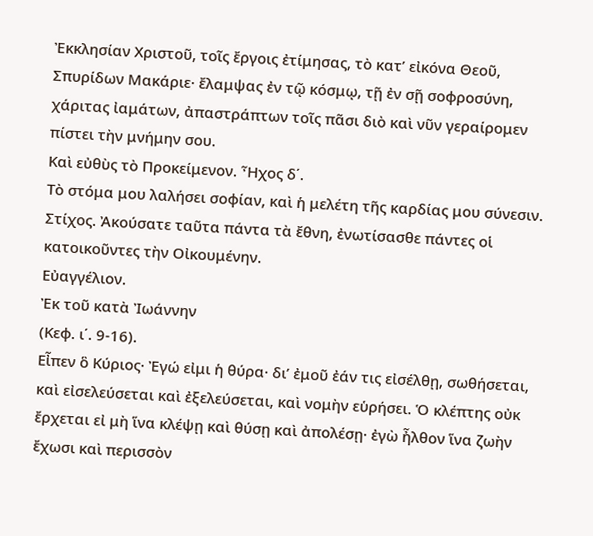Ἐκκλησίαν Χριστοῦ, τοῖς ἔργοις ἐτίμησας, τὸ κατ’ εἰκόνα Θεοῦ, Σπυρίδων Μακάριε· ἔλαμψας ἐν τῷ κόσμῳ, τῇ ἐν σῇ σοφροσύνη, χάριτας ἰαμάτων, ἀπαστράπτων τοῖς πᾶσι διὸ καὶ νῦν γεραίρομεν πίστει τὴν μνήμην σου.
Καὶ εὐθὺς τὸ Προκείμενον. Ἦχος δ΄.
Τὸ στόμα μου λαλήσει σοφίαν, καὶ ἡ μελέτη τῆς καρδίας μου σύνεσιν.
Στίχος. Ἀκούσατε ταῦτα πάντα τὰ ἔθνη, ἐνωτίσασθε πάντες οἱ κατοικοῦντες τὴν Οἰκουμένην.
Εὐαγγέλιον.
Ἐκ τοῦ κατὰ Ἰωάννην
(Κεφ. ι΄. 9-16).
Εἶπεν ὃ Κύριος· Ἐγώ εἰμι ἡ θύρα· δι’ ἐμοῦ ἐάν τις εἰσέλθῃ, σωθήσεται, καὶ εἰσελεύσεται καὶ ἐξελεύσεται, καὶ νομὴν εὑρήσει. Ὁ κλέπτης οὐκ ἔρχεται εἰ μὴ ἵνα κλέψῃ καὶ θύσῃ καὶ ἀπολέσῃ· ἐγὼ ἦλθον ἵνα ζωὴν ἔχωσι καὶ περισσὸν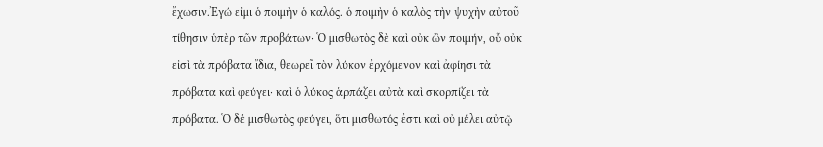ἔχωσιν.Ἐγώ εἰμι ὁ ποιμὴν ὁ καλός. ὁ ποιμὴν ὁ καλὸς τὴν ψυχὴν αὐτοῦ τίθησιν ὑπὲρ τῶν προβάτων· Ὁ μισθωτὸς δὲ καὶ οὐκ ὢν ποιμήν, οὗ οὐκ εἰσὶ τὰ πρόβατα ἴδια, θεωρεῖ τὸν λύκον ἐρχόμενον καὶ ἀφίησι τὰ πρόβατα καὶ φεύγει· καὶ ὁ λύκος ἁρπάζει αὐτὰ καὶ σκορπίζει τὰ πρόβατα. Ὁ δἑ μισθωτὸς φεύγει, ὅτι μισθωτός ἐστι καὶ οὐ μέλει αὐτῷ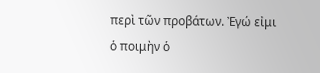περὶ τῶν προβάτων. Ἐγώ εἰμι ὁ ποιμὴν ὁ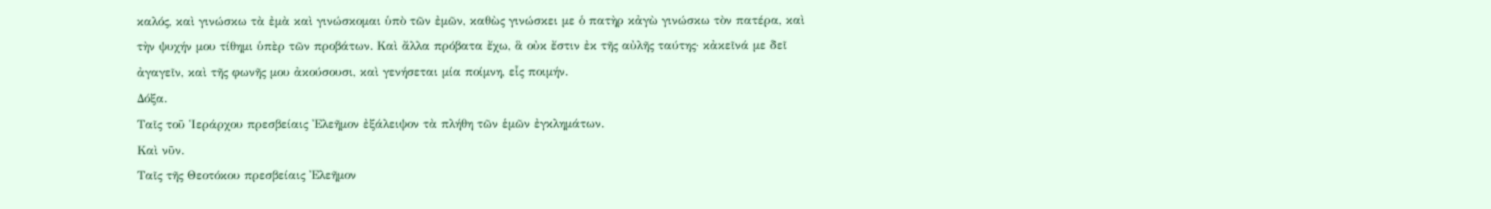καλός, καὶ γινώσκω τὰ ἐμὰ καὶ γινώσκομαι ὑπὸ τῶν ἐμῶν, καθὼς γινώσκει με ὁ πατὴρ κἀγὼ γινώσκω τὸν πατέρα, καὶ τὴν ψυχήν μου τίθημι ὑπὲρ τῶν προβάτων. Καὶ ἄλλα πρόβατα ἔχω, ἃ οὐκ ἔστιν ἐκ τῆς αὐλῆς ταύτης· κἀκεῖνά με δεῖ ἀγαγεῖν, καὶ τῆς φωνῆς μου ἀκούσουσι, καὶ γενήσεται μία ποίμνη, εἷς ποιμήν.
Δόξα.
Ταῖς τοῦ Ἱεράρχου πρεσβείαις Ἐλεῆμον ἐξάλειψον τὰ πλήθη τῶν ἑμῶν ἐγκλημάτων.
Καὶ νῦν.
Ταῖς τῆς Θεοτόκου πρεσβείαις Ἐλεῆμον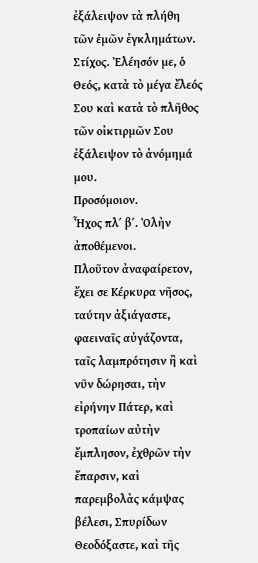ἐξάλειψον τὰ πλήθη τῶν ἑμῶν ἐγκλημάτων.
Στίχος. Ἐλέησόν με, ὁ Θεός, κατὰ τὸ μέγα ἔλεός Σου καὶ κατὰ τὸ πλῆθος τῶν οἰκτιρμῶν Σου ἐξάλειψον τὸ ἀνόμημά μου.
Προσόμοιον.
Ἦχος πλ΄ β΄. Ὀλὴν ἀποθέμενοι.
Πλοῦτον ἀναφαίρετον, ἔχει σε Κέρκυρα νῆσος, ταύτην ἀξιάγαστε, φαειναῖς αὐγάζοντα, ταῖς λαμπρότησιν ἢ καὶ νῦν δώρησαι, τὴν εἰρήνην Πάτερ, καὶ τροπαίων αὐτὴν ἔμπλησον, ἐχθρῶν τὴν ἔπαρσιν, καὶ παρεμβολὰς κάμψας βέλεσι, Σπυρίδων Θεοδόξαστε, καὶ τῆς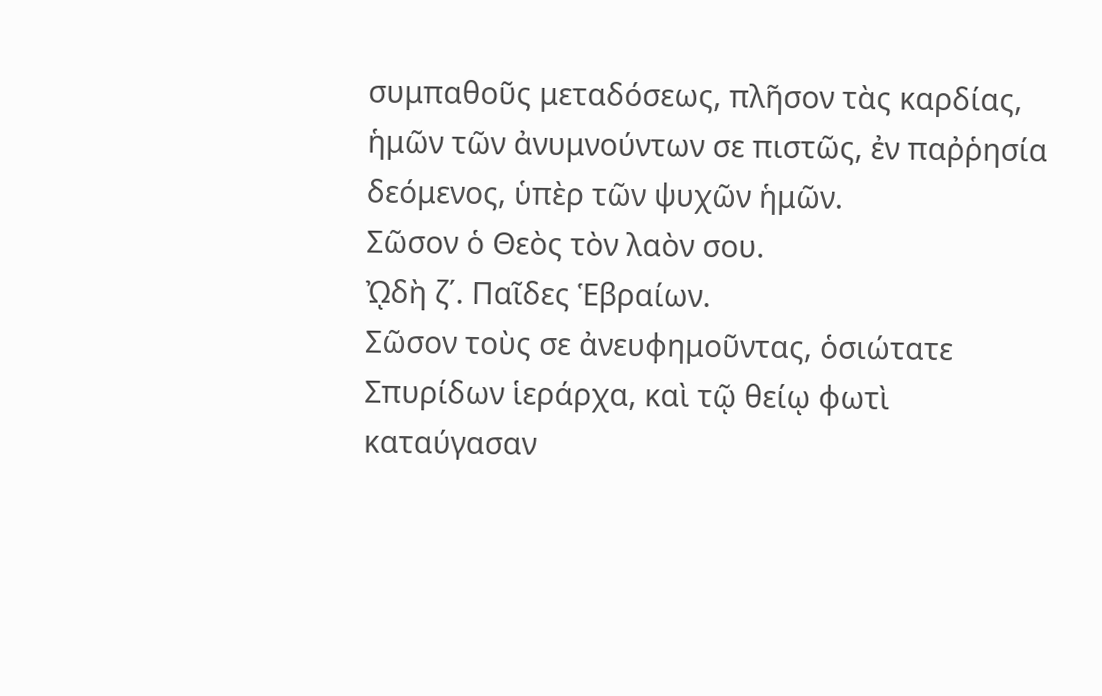συμπαθοῦς μεταδόσεως, πλῆσον τὰς καρδίας, ἡμῶν τῶν ἀνυμνούντων σε πιστῶς, ἐν παῤῥησία δεόμενος, ὑπὲρ τῶν ψυχῶν ἡμῶν.
Σῶσον ὁ Θεὸς τὸν λαὸν σου.
ᾨδὴ ζ΄. Παῖδες Ἑβραίων.
Σῶσον τοὺς σε ἀνευφημοῦντας, ὁσιώτατε Σπυρίδων ἱεράρχα, καὶ τῷ θείῳ φωτὶ καταύγασαν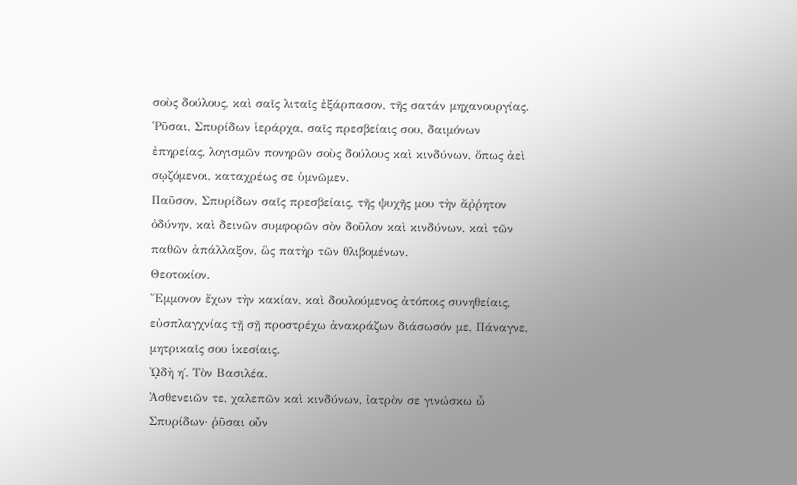σοὺς δούλους, καὶ σαῖς λιταῖς ἐξάρπασον, τῆς σατάν μηχανουργίας.
Ῥῦσαι, Σπυρίδων ἱεράρχα, σαῖς πρεσβείαις σου, δαιμόνων ἐπηρείας, λογισμῶν πονηρῶν σοὺς δούλους καὶ κινδύνων, ὅπως ἀεὶ σῳζόμενοι, καταχρέως σε ὑμνῶμεν.
Παῦσον, Σπυρίδων σαῖς πρεσβείαις, τῆς ψυχῆς μου τὴν ἄῤῥητον ὀδύνην, καὶ δεινῶν συμφορῶν σὸν δοῦλον καὶ κινδύνων, καὶ τῶν παθῶν ἀπάλλαξον, ὣς πατὴρ τῶν θλιβομένων.
Θεοτοκίον.
Ἔμμονον ἔχων τὴν κακίαν, καὶ δουλούμενος ἀτόποις συνηθείαις, εὐσπλαγχνίας τῇ σῇ προστρέχω ἀνακράζων διάσωσόν με, Πάναγνε, μητρικαῖς σου ἱκεσίαις.
ᾨδὴ η΄. Τὸν Βασιλέα.
Ἀσθενειῶν τε, χαλεπῶν καὶ κινδύνων, ἰατρὸν σε γινώσκω ὦ Σπυρίδων· ῥῦσαι οὖν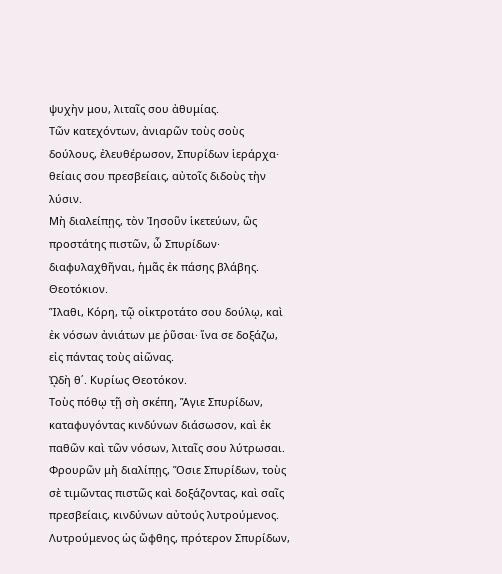ψυχὴν μου, λιταῖς σου ἀθυμίας.
Τῶν κατεχόντων, ἀνιαρῶν τοὺς σοὺς δούλους, ἐλευθέρωσον, Σπυρίδων ἱεράρχα· θείαις σου πρεσβείαις, αὐτοῖς διδοὺς τὴν λύσιν.
Μὴ διαλείπῃς, τὸν Ἰησοῦν ἱκετεύων, ὣς προστάτης πιστῶν, ὦ Σπυρίδων· διαφυλαχθῆναι, ἡμᾶς ἐκ πάσης βλάβης.
Θεοτόκιον.
Ἵλαθι, Κόρη, τῷ οἰκτροτάτο σου δούλῳ, καὶ ἐκ νόσων ἀνιάτων με ῥῦσαι· ἵνα σε δοξάζω, εἰς πάντας τοὺς αἰῶνας.
ᾨδὴ θ΄. Κυρίως Θεοτόκον.
Τοὺς πόθῳ τῇ σὴ σκέπη, Ἅγιε Σπυρίδων, καταφυγόντας κινδύνων διάσωσον, καὶ ἐκ παθῶν καὶ τῶν νόσων, λιταῖς σου λύτρωσαι.
Φρουρῶν μὴ διαλίπῃς, Ὅσιε Σπυρίδων, τοὺς σὲ τιμῶντας πιστῶς καὶ δοξάζοντας, καὶ σαῖς πρεσβείαις, κινδύνων αὐτούς λυτρούμενος.
Λυτρούμενος ὡς ὤφθης, πρότερον Σπυρίδων,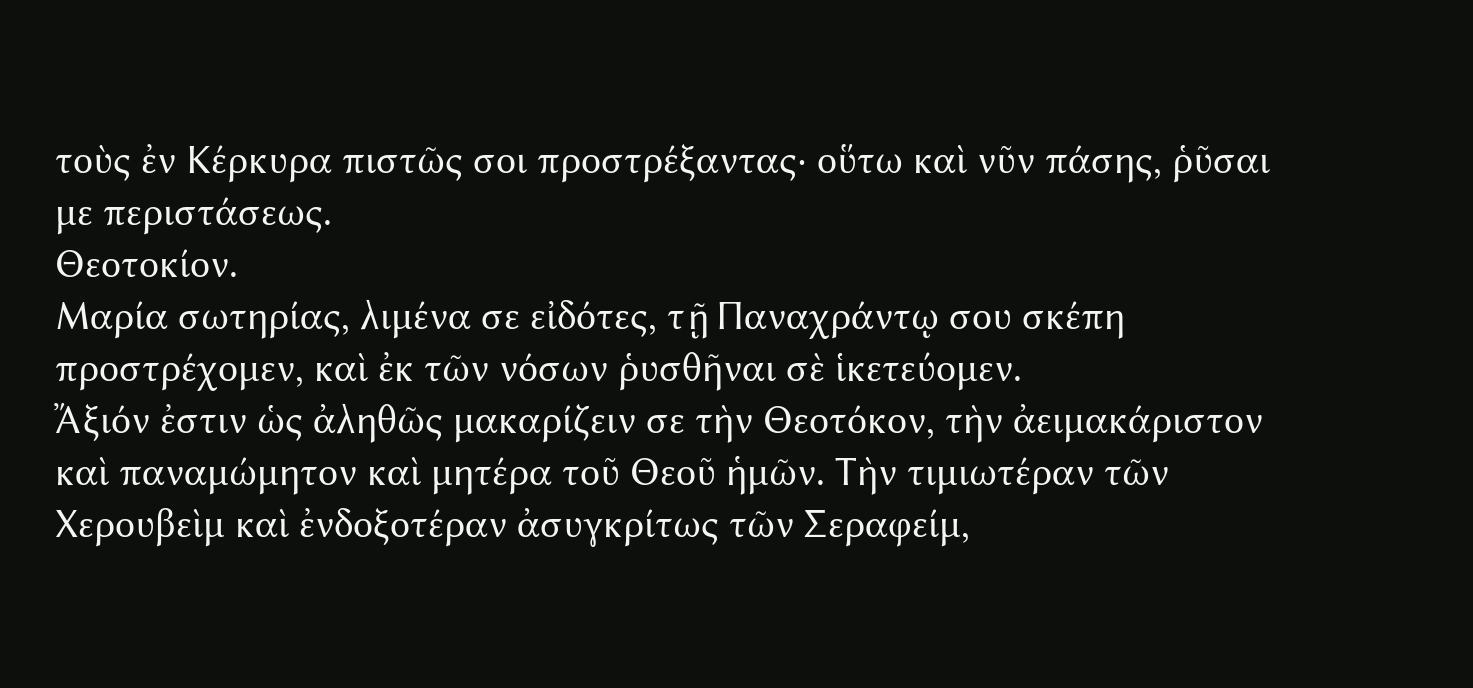τοὺς ἐν Κέρκυρα πιστῶς σοι προστρέξαντας· οὕτω καὶ νῦν πάσης, ῥῦσαι με περιστάσεως.
Θεοτοκίον.
Μαρία σωτηρίας, λιμένα σε εἰδότες, τῇ Παναχράντῳ σου σκέπη προστρέχομεν, καὶ ἐκ τῶν νόσων ῥυσθῆναι σὲ ἱκετεύομεν.
Ἄξιόν ἐστιν ὡς ἀληθῶς μακαρίζειν σε τὴν Θεοτόκον, τὴν ἀειμακάριστον καὶ παναμώμητον καὶ μητέρα τοῦ Θεοῦ ἡμῶν. Τὴν τιμιωτέραν τῶν Χερουβεὶμ καὶ ἐνδοξοτέραν ἀσυγκρίτως τῶν Σεραφείμ,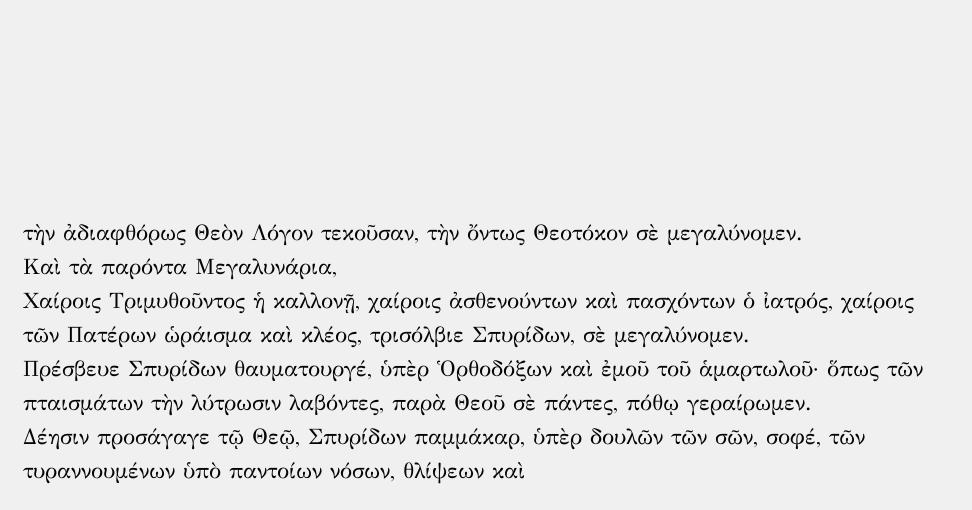τὴν ἀδιαφθόρως Θεὸν Λόγον τεκοῦσαν, τὴν ὄντως Θεοτόκον σὲ μεγαλύνομεν.
Καὶ τὰ παρόντα Μεγαλυνάρια,
Χαίροις Τριμυθοῦντος ἡ καλλονῇ, χαίροις ἀσθενούντων καὶ πασχόντων ὁ ἰατρός, χαίροις τῶν Πατέρων ὡράισμα καὶ κλέος, τρισόλβιε Σπυρίδων, σὲ μεγαλύνομεν.
Πρέσβευε Σπυρίδων θαυματουργέ, ὑπὲρ Ὁρθοδόξων καὶ ἐμοῦ τοῦ ἁμαρτωλοῦ· ὅπως τῶν πταισμάτων τὴν λύτρωσιν λαβόντες, παρὰ Θεοῦ σὲ πάντες, πόθῳ γεραίρωμεν.
Δέησιν προσάγαγε τῷ Θεῷ, Σπυρίδων παμμάκαρ, ὑπὲρ δουλῶν τῶν σῶν, σοφέ, τῶν τυραννουμένων ὑπὸ παντοίων νόσων, θλίψεων καὶ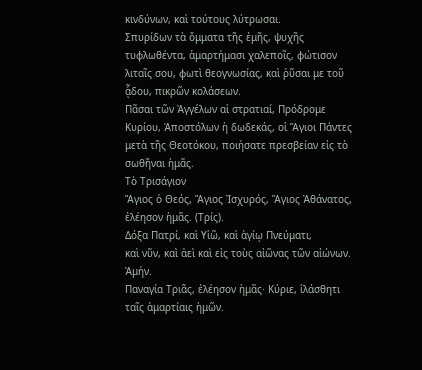κινδύνων, καὶ τούτους λύτρωσαι.
Σπυρίδων τὰ ὄμματα τῆς ἐμῆς, ψυχῆς τυφλωθέντα, ἁμαρτήμασι χαλεποῖς, φώτισον λιταῖς σου, φωτὶ θεογνωσίας, καὶ ῥῦσαι με τοῦ ᾇδου, πικρῶν κολάσεων.
Πᾶσαι τῶν Ἀγγέλων αἱ στρατιαί, Πρόδρομε Κυρίου, Ἀποστόλων ἡ δωδεκάς, οἱ Ἅγιοι Πάντες μετὰ τῆς Θεοτόκου, ποιήσατε πρεσβείαν εἰς τὸ σωθῆναι ἡμᾶς.
Τὸ Τρισάγιον
Ἅγιος ὁ Θεός, Ἅγιος Ἰσχυρός, Ἅγιος Ἀθάνατος, ἐλέησον ἡμᾶς. (Τρίς).
Δόξα Πατρί, καὶ Υἱῶ, καὶ ἁγίῳ Πνεύματι,
καὶ νῦν, καὶ ἀεὶ καὶ εἰς τοὺς αἰῶνας τῶν αἰώνων. Ἀμήν.
Παναγία Τριᾶς, ἐλέησον ἡμᾶς· Κύριε, ἱλάσθητι ταῖς ἁμαρτίαις ἡμῶν.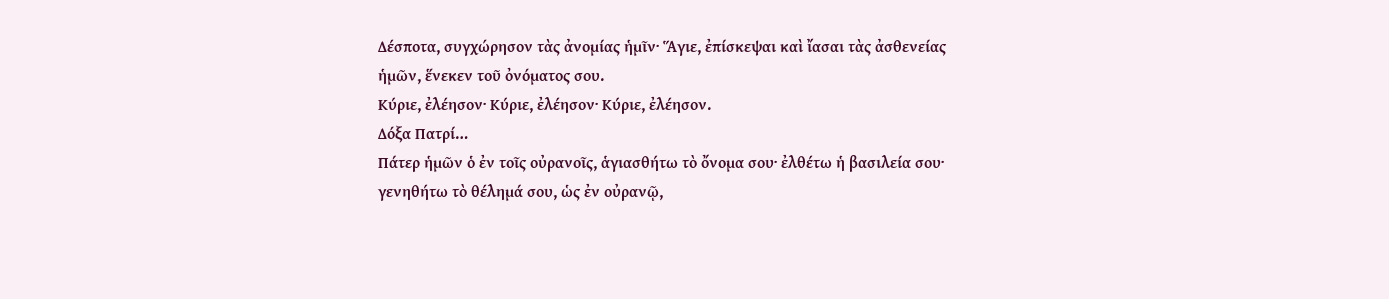Δέσποτα, συγχώρησον τὰς ἀνομίας ἡμῖν· Ἅγιε, ἐπίσκεψαι καὶ ἴασαι τὰς ἀσθενείας ἡμῶν, ἕνεκεν τοῦ ὀνόματος σου.
Κύριε, ἐλέησον· Κύριε, ἐλέησον· Κύριε, ἐλέησον.
Δόξα Πατρί…
Πάτερ ἡμῶν ὁ ἐν τοῖς οὐρανοῖς, ἁγιασθήτω τὸ ὄνομα σου· ἐλθέτω ἡ βασιλεία σου· γενηθήτω τὸ θέλημά σου, ὡς ἐν οὐρανῷ,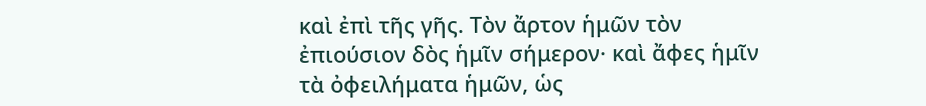καὶ ἐπὶ τῆς γῆς. Τὸν ἄρτον ἡμῶν τὸν ἐπιούσιον δὸς ἡμῖν σήμερον· καὶ ἄφες ἡμῖν τὰ ὀφειλήματα ἡμῶν, ὡς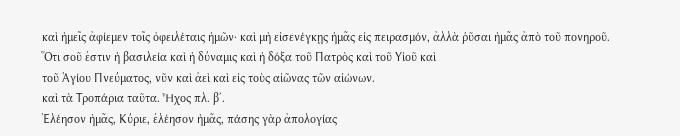καὶ ἡμεῖς ἀφίεμεν τοῖς ὀφειλέταις ἡμῶν· καὶ μὴ εἰσενέγκῃς ἡμᾶς εἰς πειρασμόν, ἀλλὰ ῥῦσαι ἡμᾶς ἀπὸ τοῦ πονηροῦ.
Ὅτι σοῦ ἐστιν ἡ βασιλεία καὶ ἡ δύναμις καὶ ἡ δόξα τοῦ Πατρὸς καὶ τοῦ Υἱοῦ καὶ
τοῦ Ἁγίου Πνεύματος, νῦν καὶ ἀεὶ καὶ εἰς τοὺς αἰῶνας τῶν αἰώνων.
καὶ τὰ Τροπάρια ταῦτα. Ἦχος πλ. β΄.
Ἐλέησον ἡμᾶς, Κύριε, ἐλέησον ἡμᾶς, πάσης γὰρ ἀπολογίας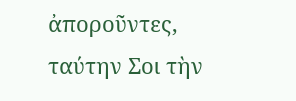ἀποροῦντες, ταύτην Σοι τὴν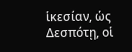ἱκεσίαν, ὡς Δεσπότῃ, οἱ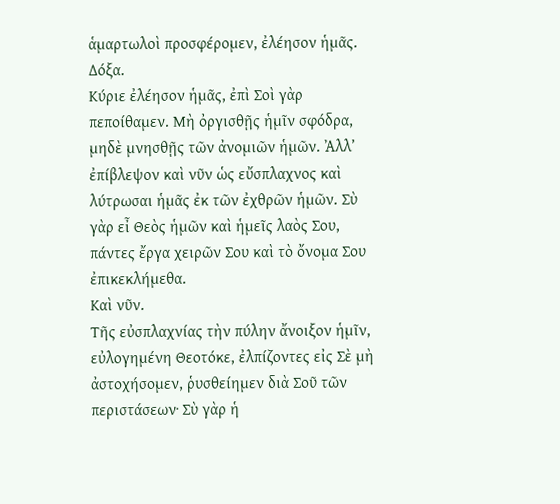ἁμαρτωλοὶ προσφέρομεν, ἐλέησον ἡμᾶς.
Δόξα.
Κύριε ἐλέησον ἡμᾶς, ἐπὶ Σοὶ γὰρ πεποίθαμεν. Μὴ ὀργισθῇς ἡμῖν σφόδρα, μηδὲ μνησθῇς τῶν ἀνομιῶν ἡμῶν. Ἀλλ’ ἐπίβλεψον καὶ νῦν ὡς εὔσπλαχνος καὶ λύτρωσαι ἡμᾶς ἐκ τῶν ἐχθρῶν ἡμῶν. Σὺ γὰρ εἶ Θεὸς ἡμῶν καὶ ἡμεῖς λαὸς Σου, πάντες ἔργα χειρῶν Σου καὶ τὸ ὄνομα Σου ἐπικεκλήμεθα.
Καὶ νῦν.
Τῆς εὐσπλαχνίας τὴν πύλην ἄνοιξον ἡμῖν, εὐλογημένη Θεοτόκε, ἐλπίζοντες εἰς Σὲ μὴ ἀστοχήσομεν, ῥυσθείημεν διὰ Σοῦ τῶν περιστάσεων· Σὺ γὰρ ἡ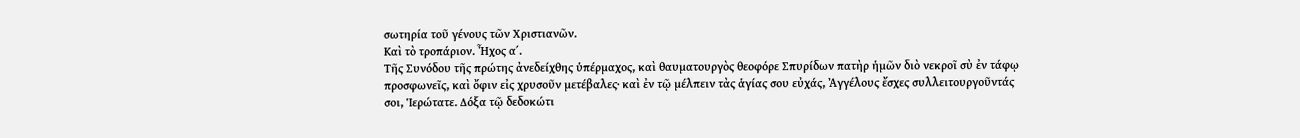σωτηρία τοῦ γένους τῶν Χριστιανῶν.
Καὶ τὸ τροπάριον. Ἦχος α΄.
Τῆς Συνόδου τῆς πρώτης ἀνεδείχθης ὑπέρμαχος, καὶ θαυματουργὸς θεοφόρε Σπυρίδων πατὴρ ἡμῶν διὸ νεκροῖ σὺ ἐν τάφῳ προσφωνεῖς, καὶ ὄφιν εἰς χρυσοῦν μετέβαλες· καὶ ἐν τῷ μέλπειν τὰς ἁγίας σου εὐχάς, Ἀγγέλους ἔσχες συλλειτουργοῦντάς σοι, Ἱερώτατε. Δόξα τῷ δεδοκώτι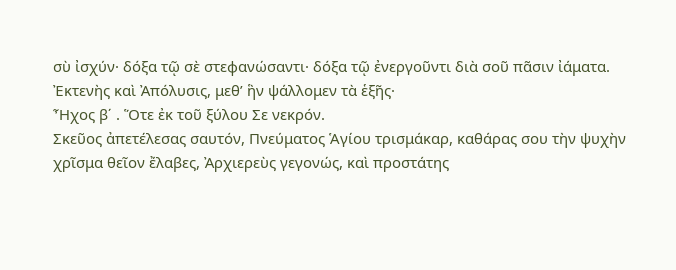σὺ ἰσχύν· δόξα τῷ σὲ στεφανώσαντι· δόξα τῷ ἐνεργοῦντι διὰ σοῦ πᾶσιν ἰάματα.
Ἐκτενὴς καὶ Ἀπόλυσις, μεθ’ ἣν ψάλλομεν τὰ ἑξῆς·
Ἦχος β΄ . Ὅτε ἐκ τοῦ ξύλου Σε νεκρόν.
Σκεῦος ἀπετέλεσας σαυτόν, Πνεύματος Ἁγίου τρισμάκαρ, καθάρας σου τὴν ψυχὴν χρῖσμα θεῖον ἔλαβες, Ἀρχιερεὺς γεγονώς, καὶ προστάτης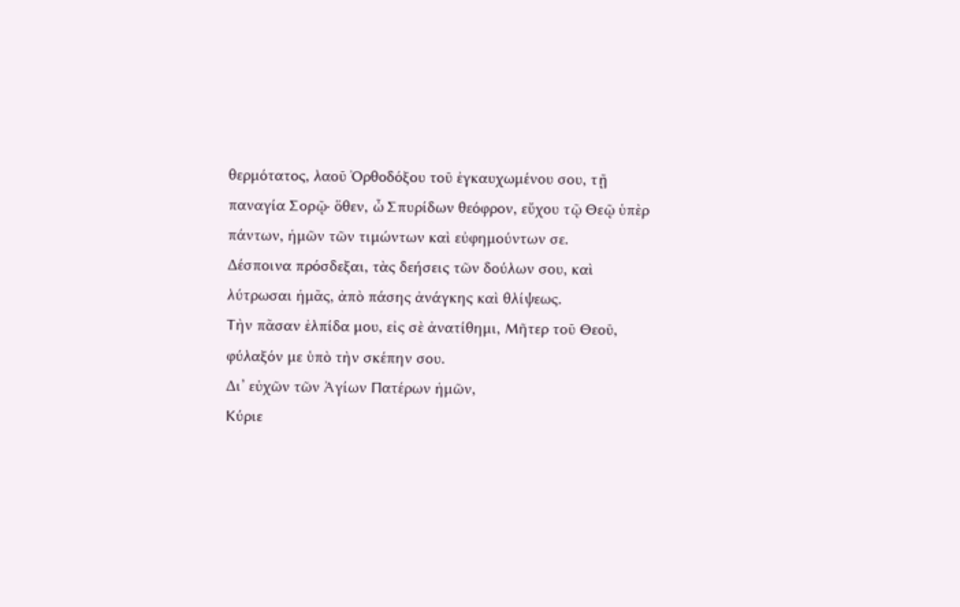θερμότατος, λαοῦ Ὀρθοδόξου τοῦ ἐγκαυχωμένου σου, τῇ παναγία Σορῷ· ὅθεν, ὦ Σπυρίδων θεόφρον, εὔχου τῷ Θεῷ ὑπὲρ πάντων, ἡμῶν τῶν τιμώντων καὶ εὐφημούντων σε.
Δέσποινα πρόσδεξαι, τὰς δεήσεις τῶν δούλων σου, καὶ λύτρωσαι ἡμᾶς, ἀπὸ πάσης ἀνάγκης καὶ θλίψεως.
Τὴν πᾶσαν ἐλπίδα μου, εἰς σὲ ἀνατίθημι, Μῆτερ τοῦ Θεοῦ, φύλαξόν με ὑπὸ τὴν σκέπην σου.
Δι’ εὐχῶν τῶν Ἀγίων Πατέρων ἡμῶν,
Κύριε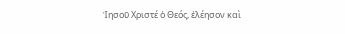Ἰησοῦ Χριστέ ὁ Θεός, ἐλέησον καὶ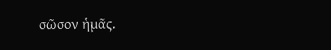σῶσον ἡμᾶς.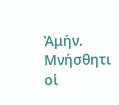Ἀμήν.
Μνήσθητι οἱ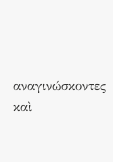αναγινώσκοντες καὶ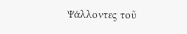Ψάλλοντες τοῦ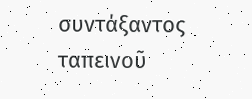συντάξαντος ταπεινοῦ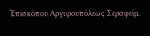Ἐπισκόπου Αργυρουπόλεως Σεραφείμ.